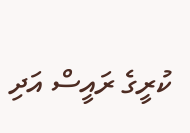ކުރީގެ ރައީސް އަދި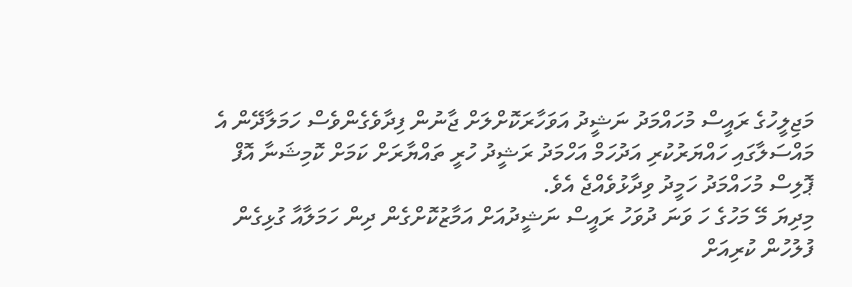މަޖިލީހުގެ ރައީސް މުހައްމަދު ނަޝީދު އަވަހާރަކޮށްލަށް ޖާނުން ފިދާވެގެންވެސް ހަމަލާދޭން އެ މައްސަލާގައި ހައްޔަރުކުރި އަދުހަމް އަހްމަދު ރަޝީދު ހުރީ ތައްޔާރަށް ކަމަށް ކޮމިޝަނާ އޮފް ޕޮލިސް މުހައްމަދު ހަމީދު ވިދާޅުވެއްޖެ އެވެ.
މިދިޔަ މޭ މަހުގެ ހަ ވަނަ ދުވަހު ރައީސް ނަޝީދުއަށް އަމާޒުކޮށްގެން ދިން ހަމަލާއާ ގުޅިގެން ފުލުހުން ކުރިއަށް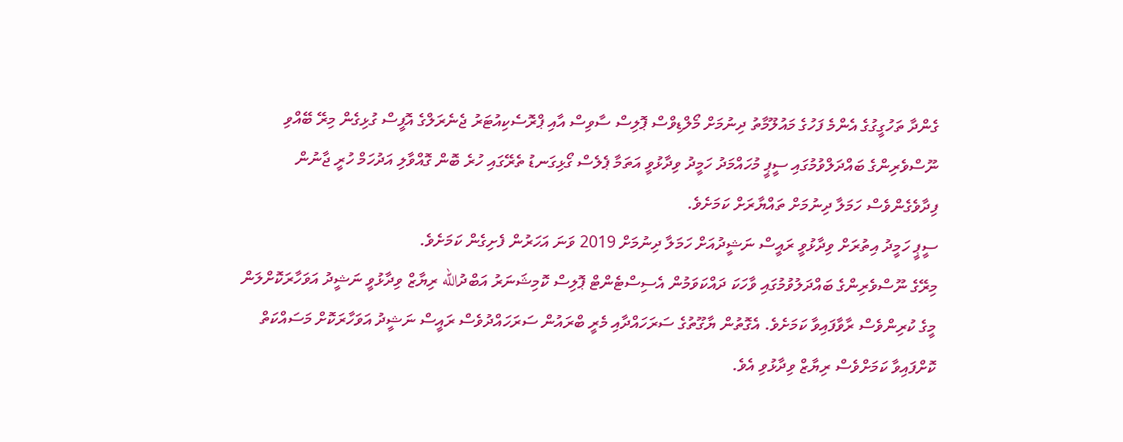ގެންދާ ތަހުގީގުގެ އެންމެ ފަހުގެ މައުލޫމާތު ދިނުމަށް މޯލްޑިވްސް ޕޮލިސް ސާވިސް އާއި ޕްރޮސެކިއުޓަރު ޖެނެރަލްގެ އޮފީސް ގުޅިގެން މިރޭ ބޭއްވި ނޫސްވެރިންގެ ބައްދަލްވުމުގައި ސީޕީ މުހައްމަދު ހަމީދު ވިދާޅުވީ އަތަމާ ޕެލެސް ގޯޅިގަނޑު ތެރޭގައި ހުރެ ބޮން ގޮއްވާލި އަދުހަމް ހުރީ ޖާނުން ފިދާވެގެންވެސް ހަމަލާ ދިނުމަށް ތައްޔާރަށް ކަމަށެވެ.
ސީޕީ ހަމީދު އިތުރަށް ވިދާޅުވީ ރައީސް ނަޝީދުއަށް ހަމަލާ ދިނުމަށް 2019 ވަނަ އަހަރުން ފެށިގެން ކަމަށެވެ.
މިރޭގެ ނޫސްވެރިންގެ ބައްދަލުވުމުގައި ވާހަކަ ދައްކަވަމުން އެސިސްޓެންޓް ޕޮލިސް ކޮމިޝަނަރު އަބްދުالله ރިޔާޒް ވިދާޅުވީ ނަޝީދު އަވަހާރަކޮށްލަން މީގެ ކުރިންވެސް ރާވާފައިވާ ކަމަށެވެ. އެގޮތުން ޔާގޫތުގެ ސަރަހައްދާއި މެރީ ބްރައުން ސަރަހައްދުވެސް ރައީސް ނަޝީދު އަވަހާރަކޮށް މަސައްކަތް ކޮށްފައިވާ ކަމަށްވެސް ރިޔާޒް ވިދާޅުވި އެވެ.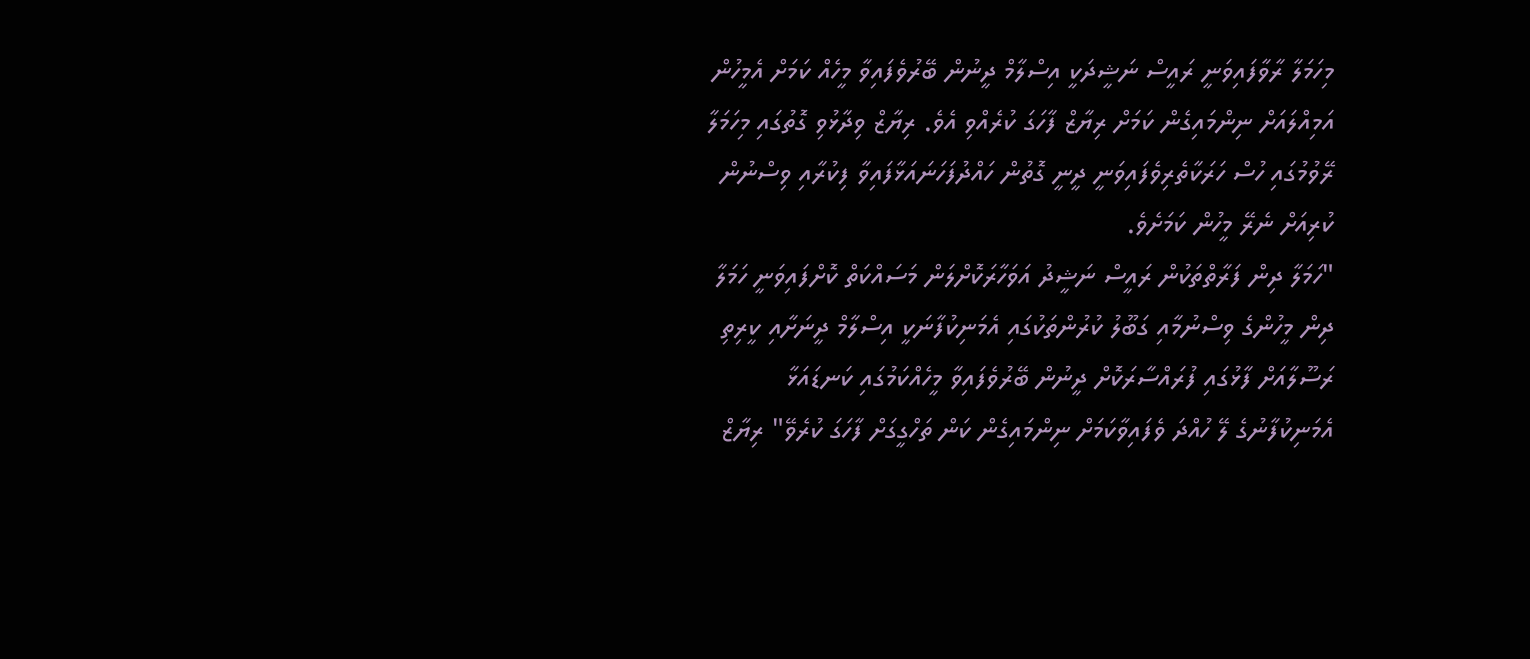މިހަމަލާ ރާވާފައިވަނީ ރައީސް ނަޝީދަކީ އިސްލާމް ދީނުން ބޭރުވެފައިވާ މީހެއް ކަމަށް އެމީހުން އަމިއްލައަށް ނިންމައިގެން ކަމަށް ރިޔާޒް ފާހަގަ ކުރެއްވި އެވެ. ރިޔާޒް ވިދާޅުވި ގޮތުގައި މިހަމަލާ ރޭވުމުގައި ހުސް ހަރަކާތެރިވެފައިވަނީ ދީނީ ގޮތުން ހައްދުފަހަނައަޅާފައިވާ ފިކުރާއި ވިސްނުން ކުރިއަށް ނެރޭ މީހުން ކަމަށެވެ.
"ހަމަލާ ދިން ފަރާތްތަކުން ރައީސް ނަޝީދު އަވަހާރަކޮށްލަން މަސައްކަތް ކޮށްފައިވަނީ ހަމަލާ ދިން މީހުންގެ ވިސްނުމާއި ގަބޫލު ކުރުންތަކުގައި އެމަނިކުފާނަކީ އިސްލާމް ދީނަށާއި ކީރިތި ރަސޫލާއަށް ފާޅުގައި ފުރައްސާރަކޮށް ދީނުން ބޭރުވެފައިވާ މީހެއްކަމުގައި ކަނޑައަޅާ އެމަނިކުފާނުގެ ލޭ ހުއްދަ ވެފައިވާކަމަށް ނިންމައިގެން ކަން ތަހްގީގަށް ފާހަގަ ކުރެވޭ" ރިޔާޒް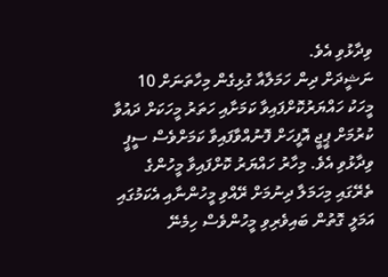ވިދާޅުވި އެވެ.
ނަޝީދަށް ދިން ހަމަލާއާ ގުޅިގެން މިހާތަނަށް 10 މީހަކު ހައްޔަރުކޮށްފައިވާ ކަމަށާއި ހަތަރު މީހަކަށް ދައުވާ ކުރުމަށް ޕީޖީ އޮފީހަށް ފޮނުއްވާފައިވާ ކަމަށްވެސް ސީޕީ ވިދާޅުވި އެވެ. މިހާރު ހައްޔަރު ކޮށްފައިވާ މީހުންގެ ތެރޭގައި މިހަމަލާ ދިނުމަށް ރޭއްވި މީހުންނާއި އެކަމުގައި އަމަލީ ގޮތުން ބައިވެރިވި މީހުންވެސް ހިމެނޭ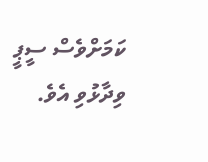ކަމަށްވެސް ސީޕީ ވިދާޅުވި އެވެ.